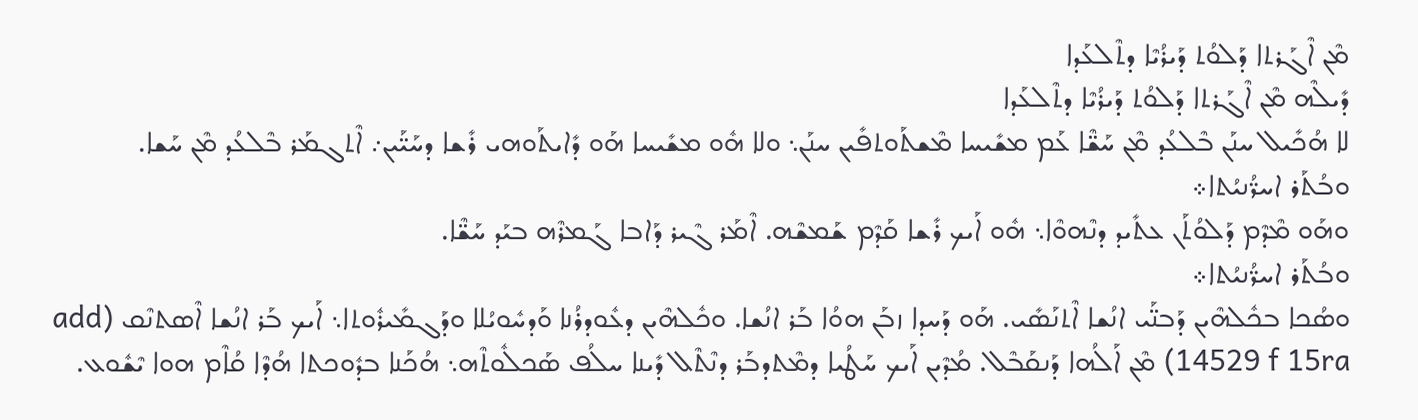ܡܶܢ ܐܶܓܰܪܬܐ ܕܰܠܘܳܬ ܕܰܝܪܳܝܶܐ ܕܬܶܠܥܰܕܐ
ܕܺܝܠܶܗ ܡܶܢ ܐܶܓܰܪܬܐ ܕܰܠܘܳܬ ܕܰܝܪܳܝܶܐ ܕܬܶܠܥܰܕܐ
ܠܐ ܗܳܟܺܝܠ ܚܢܰܢ ܒܶܠܥܳܕ ܡܶܢ ܚܰܫ̈ܶܐ ܥܰܡ ܡܫܺܝܚܐ ܡܶܫܬܰܘܬܦܺܝܢ ܚܢܰܢ܆ ܘܠܐ ܗܽܘ ܡܫܺܝܚܐ ܗܰܘ ܕܺܐܝܬܰܘܗܝ ܪܺܫܐ ܕܚܰܝ̈ܰܝܢ܇ ܐܶܬܓܡܰܪ ܒܶܠܥܳܕ ܡܶܢ ܚܰܫܐ.
ܘܒܳܬܰܪ ܐܚܪ̈ܳܢܝܳܬܐ܀
ܘܗܰܘ ܡܶܕܶܡ ܕܰܠܘܳܬܰܢ ܥܬܺܝܕ ܕܢܶܗܘܶܐ܆ ܗܽܘ ܐܰܝܟ ܪܺܫܐ ܩܰܕܶܡ ܫܰܡܫܶܗ. ܐܶܡܰܪ ܓܶܝܪ ܕܰܐܒܐ ܓܰܡܪܶܗ ܒܝܰܕ ܚܰܫ̈ܶܐ.
ܘܒܳܬܰܪ ܐܚܪ̈ܳܢܝܳܬܐ܀
ܘܣܳܟܐ ܒܟܽܠܗܶܝܢ ܕܰܒܢ̈ܰܝ ܐܢܳܫܐ ܐܶܬܢܰܣܺܝ. ܗܰܘ ܕܰܚܕܐ ܙܒܰܢ ܗܘܳܐ ܒܰܪ ܐܢܳܫܐ. ܘܟܽܠܗܶܝܢ ܕܥܽܘܕܪܳܢܐ ܘܰܕܚܽܘܝܳܠܐ ܘܕܰܓܡܺܝܪܽܘܬܐ܆ ܐܰܝܟ ܒܰܪ ܐܢܳܫܐ ܐܶܣܬܢܶܩ (add 14529 f 15ra) ܡܶܢ ܐܰܠܳܗܐ ܕܰܢܩܰܒܶܠ. ܡܳܕܶܝܢ ܐܰܝܟ ܚܰܛܳܝܐ ܕܡܶܬܕܒܰܪ ܕܢܶܬܶܠ ܕܺܝܢܐ ܚܠܳܦ ܣܰܟܠܽܘܬܶܗ܆ ܗܳܟܰܢܐ ܒܕܽܘܟܬܐ ܗܳܕܶܐ ܩܳܐܶܡ ܗܘܐ ܝܶܫܽܘܥ.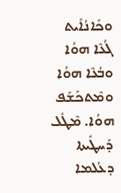ܘܟܺܐܢܳܐܺܝܬ ܓܳܥܶܐ ܗܘܳܐ ܘܒܳܥܶܐ ܗܘܳܐ ܘܡܶܬܟܰܫܰܦ ܗܘܳܐ. ܡܶܛܽܠ ܕܰܚܛܺܝܬܐ ܕܥܳܠܡܐ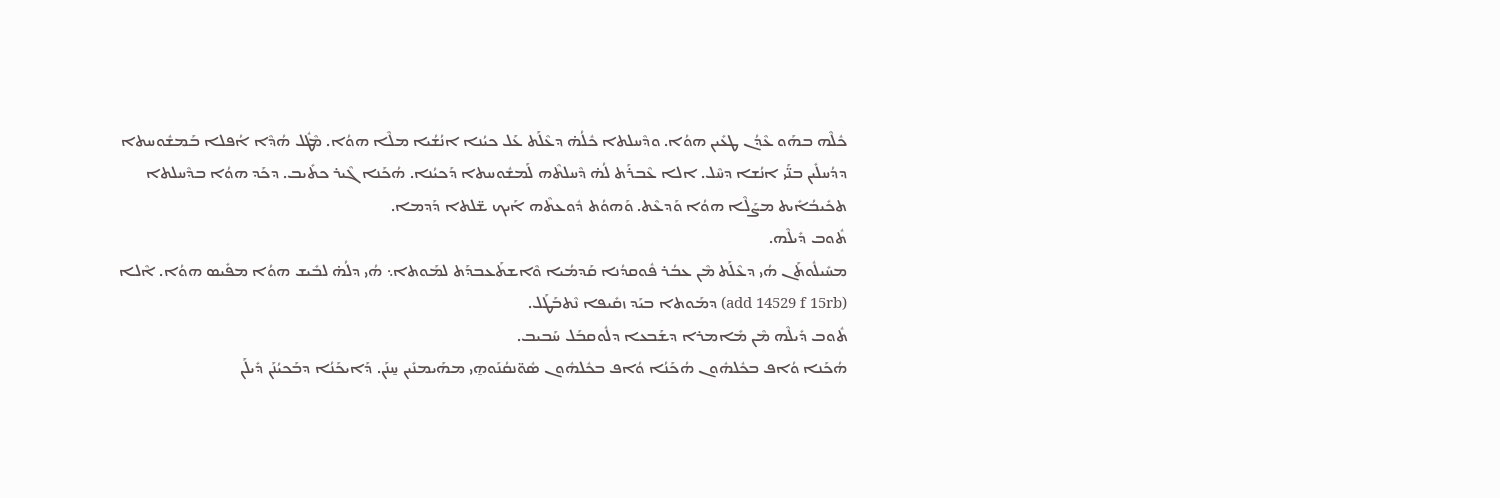ܟܽܠܶܗ ܒܗܰܘ ܥܶܕܳܢ ܛܥܺܝܢ ܗܘܳܐ. ܘܕܶܚܠܬܐ ܟܽܠܳܗ̇ ܕܥܶܠܰܬ ܥܰܠ ܟܝܳܢܐ ܐܢܳܫܳܝܐ ܡܠܶܐ ܗܘܳܐ. ܡܶܛܽܠ ܗܳܕܶܐ ܐܳܦܠܐ ܒܰܡܫܽܘܚܬܐ ܕܕܳܚܠܺܝܢ ܒܢ̈ܰܝ ܐܢܳܫܐ ܕܚܶܠ. ܐܠܐ ܥܶܒܪܰܬ ܠܳܗ̇ ܕܶܚܠܬܶܗ ܠܰܡܫܽܘܚܬܐ ܕܰܟܝܳܢܐ. ܗܳܟܰܢܐ ܓܶܝܪ ܟܬܺܝܒ. ܕܟܰܕ ܗܘܳܐ ܒܕܶܚܠܬܐ ܬܟܺܝܒܳܐܺܝܬ ܡܨܰܠܶܐ ܗܘܳܐ ܘܰܕܥܶܬ. ܘܰܗܘܳܬ ܕܽܘܥܬܶܗ ܐܰܝܟ ܫ̈ܠܬܐ ܕܰܕܡܐ.
ܬܽܘܒ ܕܺܝܠܶܗ.
ܡܚܺܝܠܽܘܬܰܢ ܗܳܝ ܕܥܶܠܰܬ ܡܶܢ ܥܒܳܪ ܦܽܘܩܕܳܢܐ ܩܰܕܡܳܝܐ ܘܶܐܫܬܰܥܒܕܰܬ ܠܡܰܘܬܐ܆ ܗܳܝ ܕܠܳܗ̇ ܠܒܺܝܫ ܗܘܳܐ ܡܦܺܝܣ ܗܘܳܐ. ܐܶܠܐ (add 14529 f 15rb) ܕܡܰܘܬܐ ܒܝܰܕ ܙܩܺܝܦܐ ܢܶܬܒܰܛܰܠ.
ܬܽܘܒ ܕܺܝܠܶܗ ܡܶܢ ܡܺܐܡܪܐ ܕܫܰܒܥܐ ܕܠܽܘܩܒܰܠ ܚܰܒܝܒ.
ܗܳܟܰܢܐ ܘܳܐܦ ܒܟܽܠܗܽܘܢ ܗܳܟܰܢܳܐ ܘܳܐܦ ܒܟܽܠܗܽܘܢ ܣܽܘ̈ܢܩܳܢܰܘܗ̱ܝ ܡܗܰܝܡܢܺܝܢ ܚ̱ܢܰܢ. ܕܰܐܝܟܰܢܳܐ ܕܒܰܟܝܳܢܰܢ ܕܺܝܠܰܢ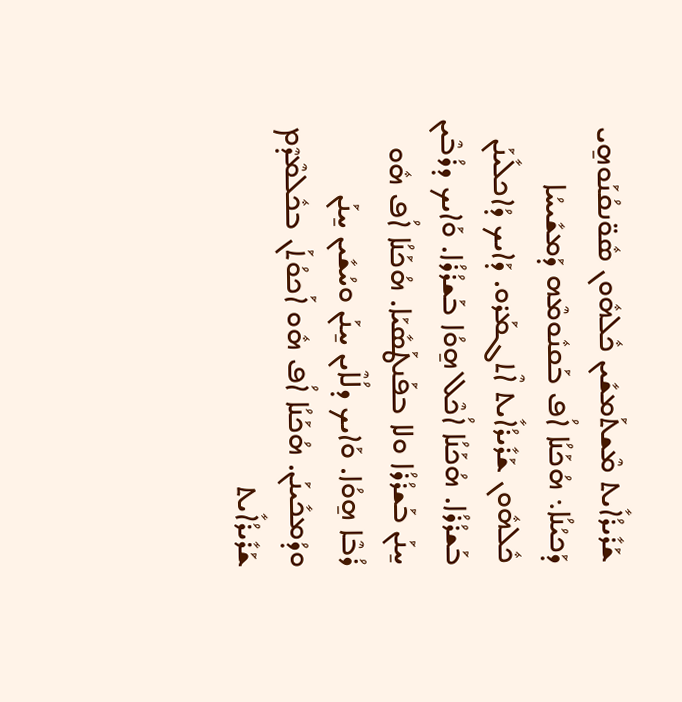ܫܰܪܺܝܪܳܐܺܝܬ ܡܶܫܬܰܡܫܺܝܢ ܟܽܠܗܽܘܢ ܣܽܘ̈ܢܩܳܢܰܘܗ̱ܝ ܕܰܟܝܳܢܳܐ܆ ܗܳܟܰܢܳܐ ܐܳܦ ܒܰܩܢܽܘܡܶܗ ܕܰܡܫܺܝܚܳܐ ܟܽܠܗܽܘܢ ܫܰܪܺܝܪܳܐܺܝܬ ܐܶܬܓܡܰܪܘ. ܕܰܐܝܟ ܕܳܐܟܠܺܝܢܰܢ ܒܰܫܪܳܪܳܐ. ܗܳܟܰܢܳܐ ܐܳܟܶܠ ܗ̱ܘܳܐ ܒܰܫܪܳܪܳܐ. ܘܰܐܝܟ ܕܪܳܒܶܝܢ ܚ̱ܢܰܢ ܒܰܫܪܳܪܳܐ ܘܠܐ ܒܦܰܢܛܰܣܺܝܰܐ. ܗܳܟܰܢܳܐ ܐܳܦ ܗܽܘ ܪܳܒܶܐ ܗ̱ܘܳܐ. ܘܰܐܝܟ ܕܠܳܐܶܝܢ ܚ̱ܢܰܢ ܘܚܳܫܺܝܢ ܚ̱ܢܰܢ ܘܕܳܡܟܺܝܢܰܢ. ܗܳܟܰܢܳܐ ܐܳܦ ܗܽܘ ܐܰܟܘܳܬܰܢ ܒܟܽܠܡܶܕܶܡ ܫܰܪܺܝܪܳܐܺܝܬ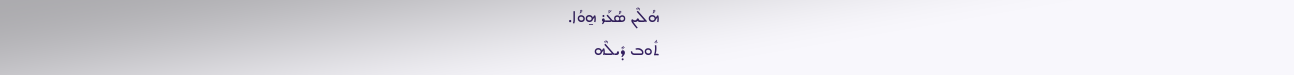ܗܳܠܶܝܢ ܣܳܥܰܪ ܗ̱ܘܳܐ.
ܬܽܘܒ ܕܺܝܠܶܗ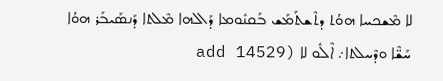ܠܐ ܡܶܫܟܚܐ ܗܘܳܬ ܕܬܶܫܬܰܡܰܫ ܒܰܩܢܽܘܡܐ ܕܰܐܠܗܐ ܡܶܠܬܐ ܕܰܢܣܰܝܒܰܪ ܗܘܳܐ ܚܰܫ̈ܶܐ ܘܕܶܚܠܬܐ܇ ܐܶܠܽܘ ܠܐ (add 14529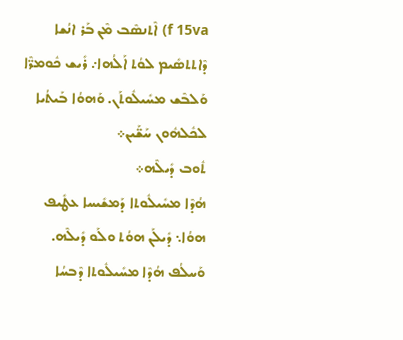f 15va) ܐܶܬܢܣܶܒ ܡܶܢ ܒܰܪ ܐܢܳܫܐ ܕܶܐܬܬܣܺܝܡ ܠܘܳܬ ܐܰܠܳܗܐ܇ ܪܺܝܫ ܟܽܘܡܪ̈ܶܐ ܘܰܠܒܶܫ ܡܚܺܝܠܽܘܬܰܢ. ܘܰܗܘܳܐ ܒܰܝܬܳܝܐ ܠܟܽܠܗܽܘܢ ܚܰܫ̈ܰܝܢ܀
ܬܽܘܒ ܕܺܝܠܶܗ܀
ܗܳܕܶܐ ܡܚܺܝܠܽܘܬܐ ܕܰܡܫܺܝܚܐ ܥܛܺܝܦ ܗܘܳܐ܆ ܕܺܝܠܰܢ ܗܘܳܬ ܘܠܰܘ ܕܺܝܠܶܗ. ܘܰܚܠܳܦ ܗܳܕܶܐ ܡܚܺܝܠܽܘܬܐ ܕܶܒܚܳܐ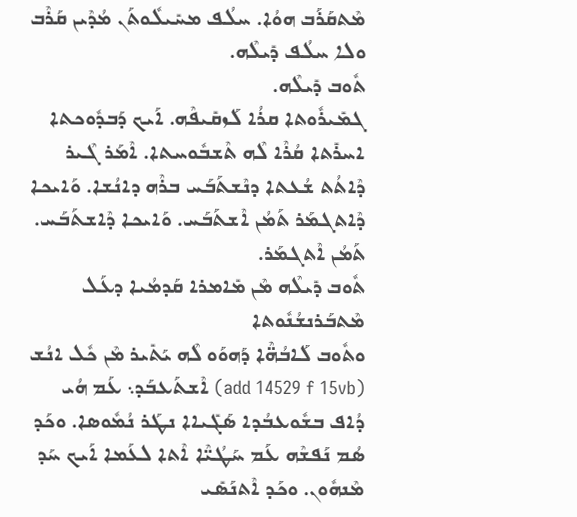ܡܶܬܩܰܪܰܒ ܗܘܳܐ. ܚܠܳܦ ܡܚܺܝܠܽܘܬܰܢ ܡܳܕܶܝܢ ܩܰܪܶܒ ܘܠܐ ܚܠܳܦ ܕܺܝܠܶܗ.
ܬܽܘܒ ܕܺܝܠܶܗ.
ܓܡܺܝܪܽܘܬܐ ܩܪܳܐ ܠܰܙܩܺܝܦܶܗ. ܐܰܝܟ ܕܰܒܕܽܘܟܬܐ ܐܚܪܺܬܐ ܩܳܪܶܐ ܠܶܗ ܬܶܫܒܽܘܚܬܐ. ܐܶܡܰܪ ܓܶܝܪ ܕܶܐܬܳܬ ܫܳܥܬܐ ܕܢܶܫܬܰܒܰܚ ܒܪܶܗ ܕܐܢܳܫܐ. ܘܰܐܝܟܐ ܕܶܐܬܓܡܰܪ ܬܰܡܳܢ ܐܶܫܬܰܒܰܚ. ܘܰܐܝܟܐ ܕܶܐܫܬܰܒܰܚ. ܬܰܡܳܢ ܐܶܬܓܡܰܪ.
ܬܽܘܒ ܕܺܝܠܶܗ ܡܶܢ ܡܺܐܡܪܐ ܩܰܕܡܳܝܐ ܕܥܰܠ ܡܶܬܒܰܪܢܫܳܢܽܘܬܐ
ܘܬܽܘܒ ܠܰܐܒܳܗ̈ܶܐ ܕܰܗܘܰܘ ܠܶܗ ܝܰܬܺܝܪ ܡܶܢ ܟܽܠ ܐܢܳܫ (add 14529 f 15vb) ܐܶܫܬܰܥܒܰܕ܆ ܥܰܡ ܗܳܝ ܕܳܐܦ ܒܫܽܘܥܒܳܕܐ ܣܰܓܺܝܐܐ ܢܛܰܪ ܢܳܡܽܘܣܐ. ܘܟܰܕ ܣܳܡ ܢܰܦܫܶܗ ܥܰܡ ܚܰܛܳܝ̈ܶܐ ܐܶܬܐ ܠܥܰܡܐ ܐܰܝܟ ܚܰܕ ܡܶܢܗܽܘܢ. ܘܟܰܕ ܐܶܬܢܰܣܺܝ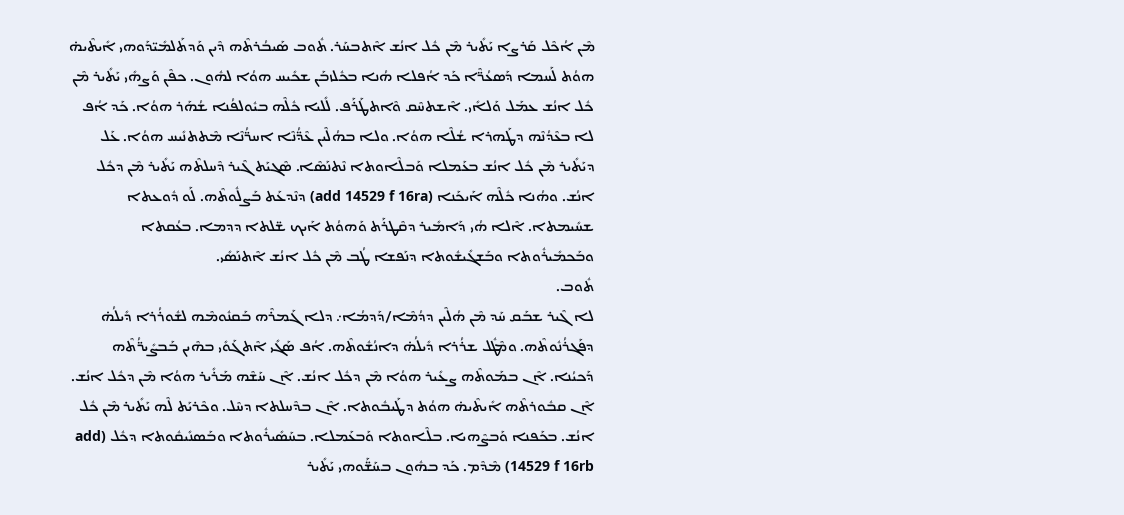ܡܶܢ ܐܳܟܶܠ ܩܰܪܨܐ ܝܰܬܺܝܪ ܡܶܢ ܟܽܠ ܐܢܳܫ ܐܶܬܒܚܰܪ. ܬܽܘܒ ܣܰܝܒܳܪܬܶܗ ܕܶܝܢ ܘܰܕܬܰܠܡܺܝ̈ܕܰܘܗܝ ܐܺܝܬܶܝܗ̇ ܗܘܳܬ ܠܰܚܡܐ ܕܰܣܥܳܪ̈ܶܐ ܟܰܕ ܐܳܦܠܐ ܗܳܢܐ ܒܟܽܠܙܒܰܢ ܫܟܺܝܚ ܗܘܳܐ ܠܗܽܘܢ. ܟܦܶܢ ܘܰܨܗܺܝ ܝܰܬܺܝܪ ܡܶܢ ܟܽܠ ܐܢܳܫ ܥܡܰܠ ܘܰܠܐܺܝ. ܐܶܫܬܚܶܩ ܘܶܐܬܛܰܪܰܦ. ܠܺܠܝܐ ܟܽܠܶܗ ܒܝܽܘܠܦܳܢܐ ܫܳܗܰܪ ܗܘܳܐ. ܟܰܕ ܐܳܦ ܠܐ ܒܥܶܕܳܢܶܗ ܕܛܰܗܪܐ ܫܳܠܶܐ ܗܘܳܐ. ܘܠܐ ܒܗܳܠܶܝܢ ܥܶܕ̈ܳܢܶܐ ܐܚܪ̈ܳܢܶܐ ܡܶܬܬܢܺܝܚ ܗܘܳܐ. ܥܰܠ ܕܝܰܬܺܝܪ ܡܶܢ ܟܽܠ ܐܢܳܫ ܒܥܰܡܠܐ ܘܰܒܠܶܐܘܬܐ ܢܶܬܢܰܣܶܐ. ܣܶܓܝܰܬ ܓܶܝܪ ܕܶܚܠܬܶܗ ܝܰܬܺܝܪ ܡܶܢ ܕܟܽܠ ܐܢܳܫ. ܘܗܳܢܐ ܟܽܠܶܗ ܐܰܝܟܰܢܐ (add 14529 f 16ra) ܕܢܶܕܥܰܬ ܒܰܨܠܽܘܬܶܗ. ܠܰܘ ܕܽܘܥܬܐ ܫܚܺܝܡܬܐ. ܐܶܠܐ ܗܳܝ ܕܰܐܡܺܝܪ ܕܩܶܛܪܰܬ ܘܰܗܘܳܬ ܐܰܝܟ ܫ̈ܠܬܐ ܕܕܡܐ. ܒܥܳܩܬܐ ܘܒܰܟܡܺܝܪܽܘܬܐ ܘܒܰܫܓܺܝܫܽܘܬܐ ܕܢܰܦܫܐ ܛܳܒ ܡܶܢ ܟܽܠ ܐܢܳܫ ܐܶܬܢܰܣܺܝ.
ܬܽܘܒ.
ܠܐ ܓܶܝܪ ܫܒܰܩ ܚܰܕ ܡܶܢ ܗܳܠܶܝܢ ܕܕܳܡܶܐ/ܕܰܕܡܳܐ܇ ܕܠܐ ܓܰܡܪܶܗ ܒܰܩܢܽܘܡܶܗ ܠܫܽܘܪܳܪܐ ܕܺܝܠܳܗ̇ ܕܦܰܓܪܳܢܽܘܬܶܗ. ܘܡܶܛܽܠ ܫܪܳܪܐ ܕܺܝܠܳܗ̇ ܕܐܢܳܫܽܘܬܶܗ. ܐܳܦ ܣܰܓܺܝ ܐܶܬܓܰܘܺܝ ܒܗܶܝܢ ܒܰܒܨܺܝܪ̈ܳܬܶܗ ܕܰܟܝܳܢܐ. ܐܶܢ ܒܡܰܘܬܶܗ ܨܥܺܝܪ ܗܘܳܐ ܡܶܢ ܕܟܽܠ ܐܢܳܫ. ܐܶܢ ܚܰܫܶܗ ܡܰܪܺܝܪ ܗܘܳܐ ܡܶܢ ܕܟܽܠ ܐܢܳܫ. ܐܶܢ ܩܒܽܘܪܬܶܗ ܐܺܝܬܶܝܗ̇ ܗܘܳܬ ܕܛܰܝܒܽܘܬܐ. ܐܶܢ ܒܕܶܚܠܬܐ ܕܚܶܠ. ܘܟܶܪܝܰܬ ܠܶܗ ܝܰܬܺܝܪ ܡܶܢ ܟܽܠ ܐܢܳܫ. ܒܟܰܦܢܐ ܘܰܒܨܶܗܝܐ. ܒܠܶܐܘܬܐ ܘܰܒܥܰܡܠܐ. ܒܚܰܣܺܝܪܽܘܬܐ ܘܒܰܣܢܺܝܩܽܘܬܐ ܕܟܽܠ (add 14529 f 16rb) ܡܶܕܶܡ. ܟܰܕ ܒܗܽܘܢ ܒܚܰܫ̈ܰܘܗܝ ܝܰܬܺܝܪ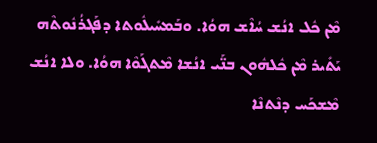ܡܶܢ ܟܽܠ ܐܢܳܫ ܚܳܐܶܫ ܗܘܳܐ. ܘܒܰܡܚܺܝܠܽܘܬܐ ܕܦܰܓܪܳܢܽܘܬܶܗ ܝܰܬܺܝܪ ܡܶܢ ܟܽܠܗܽܘܢ ܒܢ̈ܰܝ ܐܢܳܫܐ ܡܶܬܓܰܘܶܐ ܗܘܳܐ. ܘܠܐ ܐܢܳܫ ܡܶܫܟܰܚ ܕܢܶܬܢܶܐ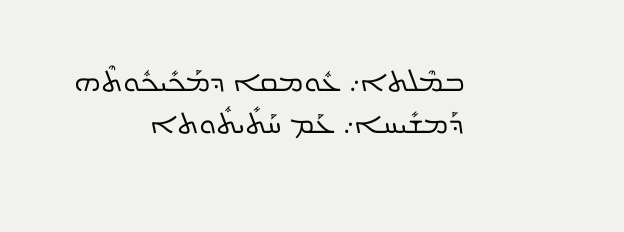ܒܡܶܠܬܐ܇ ܥܽܘܡܩܐ ܕܡܰܟܺܝܟܽܘܬܶܗ ܕܰܡܫܺܝܚܐ܇ ܥܰܡ ܚܰܬܺܝܬܽܘܬܐ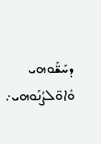ܕܚܰܫ̈ܰܘܗܝ ܘܽܐܘ̈ܠܨܳܢܰܘܗܝ܇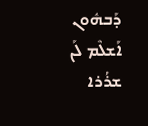ܕܰܒܗܽܘܢ ܐܰܫܠܶܡ ܠܰܢ ܫܪܳܪܐ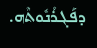ܕܦܰܓܪܳܢܽܘܬܶܗ.